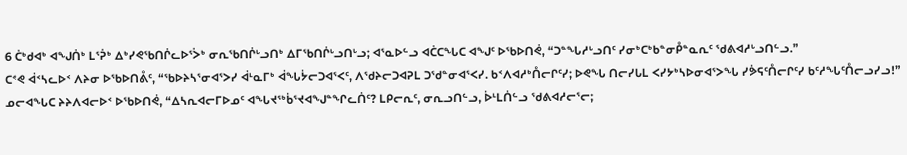6 ᑖᒃᑯᐊᒃ ᐊᖑᑏᒃ ᒪᕐᕉᒃ ᐃᒃᓯᕙᖃᑎᒌᓚᐅᕐᐴᒃ ᓂᕆᖃᑎᒌᒡᓗᑎᒃ ᐃᒥᖃᑎᒌᒡᓗᑎᒡᓗ; ᐊᕐᓇᐅᓪᓗ ᐊᑖᑕᖓᑕ ᐊᖑᑦ ᐅᖃᐅᑎᕚ, “ᑐᓐᖓᓱᒡᓗᑎᑦ ᓯᓂᒃᑕᒃᑲᓐᓂᑬᓐᓇᕆᑦ ᖁᕕᐊᓱᒡᓗᑎᓪᓗ.”
ᑕᕝᕙ ᐋᑉᓴᓚᐅᑉ ᐱᔨᓂ ᐅᖃᐅᑎᕔᑦ, “ᖃᐅᔨᓴᕐᓂᐊᕐᐳᓯ ᐋᒻᓇᒥᒃ ᐋᖓᔮᓕᑐᐊᕐᐸᑦ, ᐱᖁᔨᓕᑐᐊᕈᒪ ᑐᖁᓐᓂᐊᕐᐸᓯ. ᑲᑉᐱᐊᓱᒃᑍᓕᒋᑦᓯ; ᐅᕙᖓ ᑎᓕᓯᒐᒪ ᐸᓯᔭᒃᓴᐅᓂᐊᕐᐳᖓ ᓯᕘᕋᑦᑍᓕᒋᑦᓯ ᑲᑦᓱᖓᑦᑍᓕᓗᓯᓗ!”
ᓄᓕᐊᖓᑕ ᔨᔨᐱᐊᓕᐅᑉ ᐅᖃᐅᑎᕚ, “ᐃᓴᕆᐊᓕᒥᐅᓄᑦ ᐊᖓᔪᖅᑳᕐᔪᐊᖑᓐᖏᓚᑏᑦ? ᒪᑭᓕᕆᑦ, ᓂᕆᓗᑎᓪᓗ, ᐆᒻᒪᑏᓪᓗ ᖁᕕᐊᓱᓕᕐᓕ;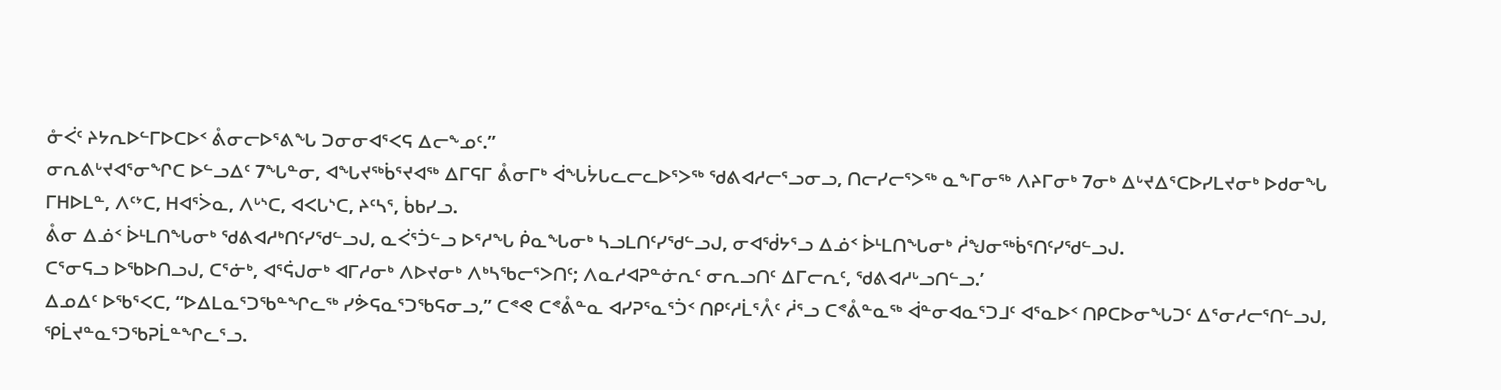ᓁᐹᑦ ᔨᔭᕆᐅᓪᒥᐅᑕᐅᑉ ᕔᓂᓕᐅᕐᕕᖓ ᑐᓂᓂᐊᕐᐸᕋ ᐃᓕᖕᓄᑦ.”
ᓂᕆᕕᒡᔪᐊᕐᓂᖏᑕ ᐅᓪᓗᐃᑦ 7ᖓᓐᓂ, ᐊᖓᔪᖅᑳᕐᔪᐊᖅ ᐃᒥᕋᒥ ᕔᓂᒥᒃ ᐋᖓᔮᒐᓚᓕᓚᐅᕐᐳᖅ ᖁᕕᐊᓱᓕᕐᓗᓂᓗ, ᑎᓕᓯᓕᕐᐳᖅ ᓇᖕᒥᓂᖅ ᐱᔨᒥᓂᒃ 7ᓂᒃ ᐃᒡᔪᐃᕐᑕᐅᓯᒪᔪᓂᒃ ᐅᑯᓂᖓ ᒥᕼᐅᒪᓐ, ᐱᑦᔾᑕ, ᕼᐊᕐᐴᓇ, ᐱᒡᔅᑕ, ᐊᐸᒐᔅᑕ, ᔨᑦᓴᕐ, ᑳᑲᓯᓗ.
ᕔᓂ ᐃᓅᑉ ᐆᒻᒪᑎᖓᓂᒃ ᖁᕕᐊᓱᒃᑎᑦᓯᖁᓪᓗᒍ, ᓇᐹᕐᑑᓪᓗ ᐅᕐᓱᖓ ᑮᓇᖓᓂᒃ ᓴᓗᒪᑎᑦᓯᖁᓪᓗᒍ, ᓂᐊᖂᔭᕐᓗ ᐃᓅᑉ ᐆᒻᒪᑎᖓᓂᒃ ᓲᖑᓂᖅᑳᕐᑎᑦᓯᖁᓪᓗᒍ.
ᑕᕐᓂᕋᓗ ᐅᖃᐅᑎᓗᒍ, ᑕᕐᓃᒃ, ᐊᕐᕌᒍᓂᒃ ᐊᒥᓱᓂᒃ ᐱᐅᔪᓂᒃ ᐱᒃᓴᖃᓕᕐᐳᑎᑦ; ᐱᓇᓱᐊᕈᓐᓃᕆᑦ ᓂᕆᓗᑎᑦ ᐃᒥᓕᕆᑦ, ᖁᕕᐊᓱᒡᓗᑎᓪᓗ.’
ᐃᓄᐃᑦ ᐅᖃᕐᐸᑕ, “ᐅᐃᒪᓇᕐᑐᖃᓐᖏᓚᖅ ᓯᕘᕋᓇᕐᑐᖃᕋᓂᓗ,” ᑕᕝᕙ ᑕᕝᕔᓐᓇ ᐊᓯᕈᕐᓇᕐᑑᑉ ᑎᑭᑦᓱᒫᕐᐰᑦ ᓲᕐᓗ ᑕᕝᕔᓐᓇᖅ ᐋᓐᓂᐊᓇᕐᑐᒧᑦ ᐊᕐᓇᐅᑉ ᑎᑭᑕᐅᓂᖓᑐᑦ ᐃᕐᓂᓱᓕᕐᑎᓪᓗᒍ, ᕿᒫᔪᓐᓇᕐᑐᖃᕈᒫᓐᖏᓚᕐᓗ.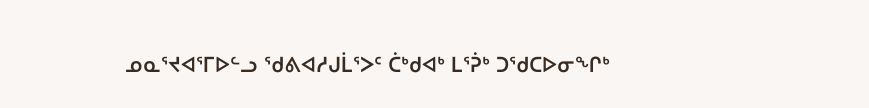ᓄᓇᕐᔪᐊᕐᒥᐅᓪᓗ ᖁᕕᐊᓱᒍᒫᕐᐳᑦ ᑖᒃᑯᐊᒃ ᒪᕐᕉᒃ ᑐᖁᑕᐅᓂᖏᒃ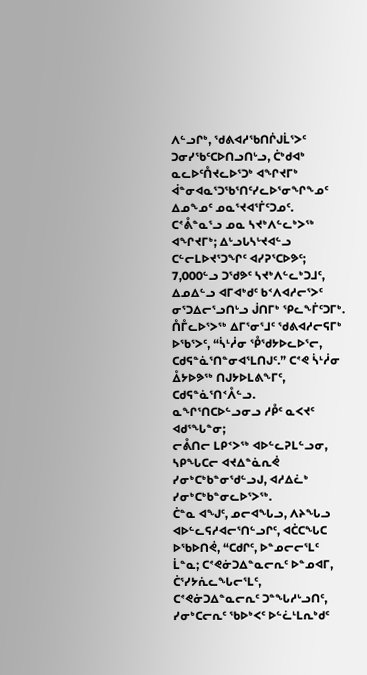ᐱᓪᓗᒋᒃ, ᖁᕕᐊᓱᖃᑎᒌᒍᒫᕐᐳᑦ ᑐᓂᓯᖃᑦᑕᐅᑎᓗᑎᒡᓗ, ᑖᒃᑯᐊᒃ ᓇᓚᐅᑦᑍᔪᓚᐅᕐᑐᒃ ᐊᖏᔪᒥᒃ ᐋᓐᓂᐊᓇᕐᑐᖃᕐᑎᑦᓯᓚᐅᕐᓂᖏᖕᓄᑦ ᐃᓄᖕᓄᑦ ᓄᓇᕐᔪᐊᕐᒦᑦᑐᓄᑦ.
ᑕᕝᕔᓐᓇᕐᓗ ᓄᓇ ᓴᔪᒃᐱᓪᓚᒃᐳᖅ ᐊᖏᔪᒥᒃ; ᐃᒡᓗᒐᓴᒡᔪᐊᓪᓗ ᑕᓪᓕᒪᐅᔪᕐᑐᖏᑦ ᐊᓯᕈᕐᑕᐅᕗᑦ; 7,000ᓪᓗ ᑐᖁᕗᑦ ᓴᔪᒃᐱᓪᓚᒃᑐᒧᑦ, ᐃᓄᐃᓪᓗ ᐊᒥᐊᒃᑯᑦ ᑲᑉᐱᐊᓱᓕᕐᐳᑦ ᓂᕐᑐᐃᓕᕐᓗᑎᒡᓗ ᒎᑎᒥᒃ ᕿᓚᖕᒦᑦᑐᒥᒃ.
ᑍᒤᓚᐅᕐᐳᖅ ᐃᒥᕐᓂᕐᒧᑦ ᖁᕕᐊᓱᓕᕋᒥᒃ ᐅᖃᕐᐳᑦ, “ᓵᒻᓲᓂ ᕾᖁᔭᐅᓚᐅᕐᓕ, ᑕᑯᕋᓐᓈᕐᑎᓐᓂᐊᕐᒪᑎᒍᑦ.” ᑕᕝᕙ ᓵᒻᓲᓂ ᐂᔭᐅᕗᖅ ᑎᒍᔭᐅᒪᕕᖕᒥᑦ, ᑕᑯᕋᓐᓈᕐᑎᑉᐰᓪᓗ. ᓇᖏᕐᑎᑕᐅᓪᓗᓂᓗ ᓱᑬᑦ ᓇᐸᔪᑦ ᐊᑯᕐᖓᓐᓂ;
ᓕᕔᑎᓕ ᒪᑭᑉᐳᖅ ᐊᐅᓪᓚᕈᒪᓪᓗᓂ, ᓴᑭᖓᑕᓕ ᐊᔪᐃᓐᓈᕆᕚ ᓯᓂᒃᑕᒃᑲᓐᓂᖁᓪᓗᒍ, ᐊᓱᐃᓛᒃ ᓯᓂᒃᑕᒃᑲᓐᓂᓚᐅᕐᐳᖅ.
ᑖᓐᓇ ᐊᖑᑦ, ᓄᓕᐊᖓᓗ, ᐱᔨᖓᓗ ᐊᐅᓪᓚᕋᓱᐊᓕᕐᑎᓪᓗᒋᑦ, ᐊᑖᑕᖓᑕ ᐅᖃᐅᑎᕚ, “ᑕᑯᒋᑦ, ᐅᓐᓄᓕᓕᕐᒪᑦ ᒫᓐᓇ; ᑕᕝᕙᓃᑐᐃᓐᓇᓕᕆᑦ ᐅᓐᓄᐊᒥ, ᑖᕐᓯᔭᕇᓚᖓᓕᕐᒪᑦ, ᑕᕝᕙᓃᑐᐃᓐᓇᓕᕆᑦ ᑐᓐᖓᓱᒡᓗᑎᑦ, ᓯᓂᒃᑕᓕᕆᑦ ᖃᐅᒃᐸᑦ ᐅᓪᓛᒻᒪᕆᒃᑯᑦ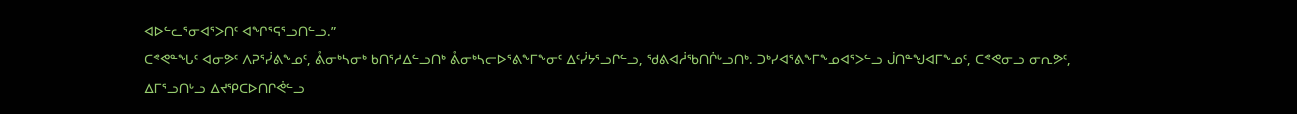ᐊᐅᓪᓚᕐᓂᐊᕐᐳᑎᑦ ᐊᖏᕐᕋᕐᓗᑎᓪᓗ.”
ᑕᕝᕙᓐᖓᑦ ᐊᓂᕗᑦ ᐱᕈᕐᓰᕕᖕᓄᑦ, ᕔᓂᒃᓴᓂᒃ ᑲᑎᕐᓱᐃᓪᓗᑎᒃ ᕔᓂᒃᓴᓕᐅᕐᕕᖕᒥᖕᓂᑦ ᐃᑦᓰᔭᕐᓗᒋᓪᓗ, ᖁᕕᐊᓲᖃᑎᒌᒡᓗᑎᒃ. ᑐᒃᓯᐊᕐᕕᖕᒥᖕᓄᐊᕐᐳᓪᓗ ᒎᑎᓐᖑᐊᒥᖕᓄᑦ, ᑕᕝᕙᓂᓗ ᓂᕆᕗᑦ, ᐃᒥᕐᓗᑎᒡᓗ ᐃᔪᕿᑕᐅᑎᒋᕚᓪᓗ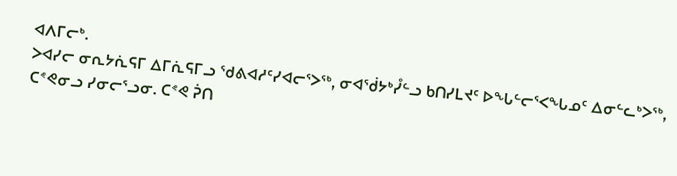ᐊᐱᒥᓕᒃ.
ᐳᐊᓯᓕ ᓂᕆᔭᕇᕋᒥ ᐃᒥᕇᕋᒥᓗ ᖁᕕᐊᓱᑦᓯᐊᓕᕐᐳᖅ, ᓂᐊᖂᔭᒃᓮᓪᓗ ᑲᑎᓯᒪᔪᑦ ᐅᖓᓪᓕᕐᐸᖓᓄᑦ ᐃᓂᓪᓚᒃᐳᖅ, ᑕᕝᕙᓂᓗ ᓯᓂᓕᕐᓗᓂ. ᑕᕝᕙ ᕉᑎ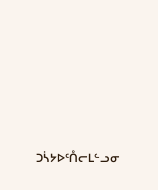ᑐᓵᔭᐅᑦᑍᓕᒪᓪᓗᓂ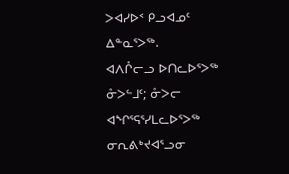ᐳᐊᓯᐅᑉ ᑭᓗᐊᓄᑦ ᐃᓐᓇᕐᐳᖅ.
ᐊᐱᒊᓕᓗ ᐅᑎᓚᐅᕐᐳᖅ ᓁᐳᓪᒧᑦ; ᓁᐳᓕ ᐊᖏᕐᕋᕐᓯᒪᓚᐅᕐᐳᖅ ᓂᕆᕕᒃᔪᐊᕐᓗᓂ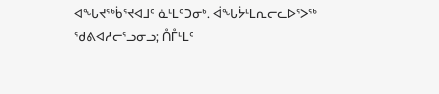ᐊᖓᔪᖅᑳᕐᔪᐊᒧᑦ ᓈᒻᒪᑦᑐᓂᒃ. ᐋᖓᔮᒻᒪᕆᓕᓚᐅᕐᐳᖅ ᖁᕕᐊᓱᓕᕐᓗᓂᓗ; ᑍᒤᒻᒪᑦ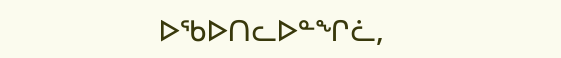ᐅᖃᐅᑎᓚᐅᓐᖏᓛ,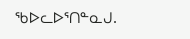ᖃᐅᓚᐅᕐᑎᓐᓇᒍ.